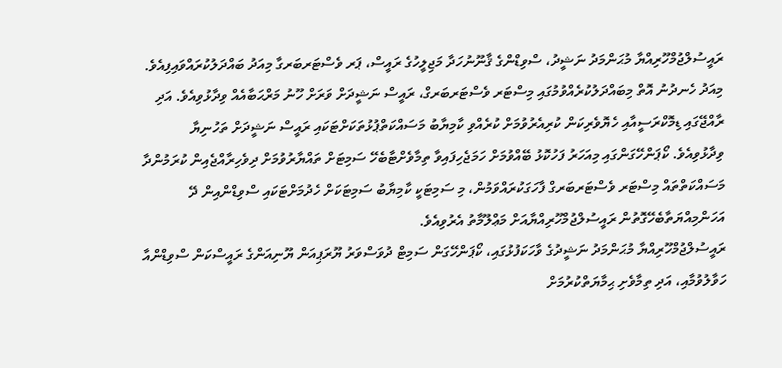ރައީސުލްޖުމްހޫރިއްޔާ މުޙަންމަދު ނަޝީދު، ސްވިޑްންގެ ޤާނޫނުހަދާ މަޖިލީހުގެ ރައީސް، ޕަރ ވެސްޓަރބަރގާ މިއަދު ބައްދަލުކުރައްވައިފިއެވެ.
މިއަދު ހެނދުނު އޮތް މިބައްދަލުކުރެއްވުމުގައި މިސްޓަރ ވެސްޓަރބަރގް، ރައީސް ނަޝީދަށް ވަރަށް ހޫނު މަރްޙަބާއެއް ވިދާޅުވިއެވެ. އަދި ރާއްޖޭގައި ޑިމޮކްރަސީއާއި ހެޔޮވެރިކަން ކުރިއެރުވުމަށް ކުރެއްވި ކާމިޔާބު މަސައްކަތްޕުޅުތަކަށްޓަކައި ރައީސް ނަޝީދަށް ތަހުނިޔާ ވިދާޅުވިއެވެ. ކޯޕަންހޭގަންގައި މިއަހަރު ފަހުކޮޅު ބޭއްވުމަށް ހަމަޖެހިފައިވާ ތިމާވެށްޓާބެހޭ ސަމިޓަށް ތައްޔާރުވުމަށް ދިވެހިރާއްޖެއިން ކުރަމުންދާ މަސައްކަތްތައް މިސްޓަރ ވެސްޓަރބަރގް ފާހަގަކުރައްވަމުން، މި ސަމިޓަކީ ކާމިޔާބު ސަމިޓަކަށް ހެދުމަށްޓަކައި ސްވިޑްންއިން ދޭ އަހަންމިއްޔަތާބެހޭގޮތުން ރައީސުލްޖުމްހޫރިއްޔާއަށް މަޢްލޫމާތު އެރުވިއެވެ.
ރައީސުލްޖުމްހޫރިއްޔާ މުޙަންމަދު ނަޝީދުގެ ވާހަކަފުޅުގައި، ކޯޕަންހޭގަން ސަމިޓް ދުވަސްވަރު ޔޫރަޕިއަން ޔޫނިއަންގެ ރައީސްކަން ސްވިޑްންއާ ހަވާލުވުމާއި، އަދި ތިމާވެށި ޙިމާޔަތްކުރުމަށް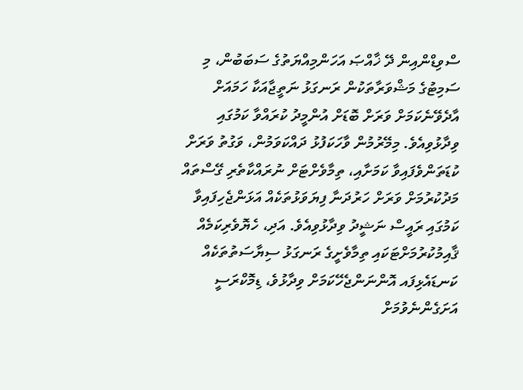ސްވިޑްންއިން ދޭ ޚާއްޞަ އަހަންމިއްޔަތުގެ ސަބަބުން، މި ސަމިޓުގެ މަޝްވަރާތަކުން ރަނގަޅު ނަތީޖާއަކާ ހަމައަށް އާދެވޭނެކަމަށް ވަރަށް ބޮޑަށް އުންމީދު ކުރައްވާ ކަމުގައި ވިދާޅުވިއެވެ. މިމޭރުމުން ވާހަކަފުޅު ދައްކަވަމުން، ވަގުތު ވަރަށް ކުޑަތަންވެފައިވާ ކަމަށާއި، ތިމާވެށްޓަށް ނުރައްކާތެރި ގޭސްތައް މަދުކުރުމަށް ވަރަށް ހަރުދަނާ ފިޔަވަޅުތަކެއް އަޅަންޖެހިފައިވާ ކަމުގައި ރައީސް ނަޝީދު ވިދާޅުވިއެވެ. އަދި، ހެޔޮވެރިކަމެއް ޤާއިމުކުރުމަށްޓަކައި ތިމާވެށީގެ ރަނގަޅު ސިޔާސަތުތަކެއް ކަނޑައެޅިފައ އޮންނަންޖެހޭކަމަށް ވިދާޅުވެ، ޑިމޮކްރަސީ އަށަގެންނެވުމަށް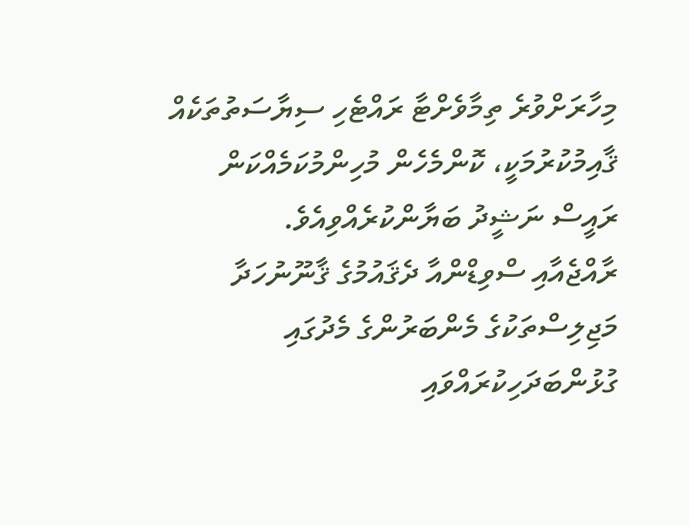މިހާރަށްވުރެ ތިމާވެށްޓާ ރައްޓެހި ސިޔާސަތުތަކެއް ޤާއިމުކުރުމަކީ، ކޮންމެހެން މުހިންމުކަމެއްކަން ރައީސް ނަޝީދު ބަޔާންކުރެއްވިއެވެ.
ރާއްޖެއާއި ސްވިޑްންއާ ދެޤައުމުގެ ޤާނޫނުހަދާ މަޖިލިސްތަކުގެ މެންބަރުންގެ މެދުގައި ގުޅުންބަދަހިކުރައްވައި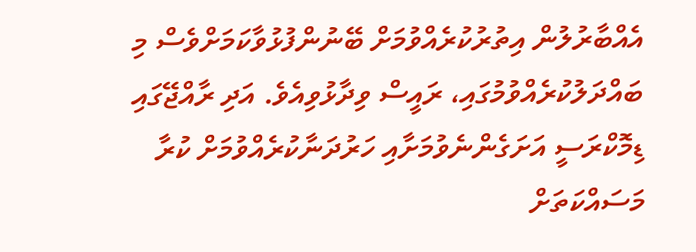އެއްބާރުލުން އިތުރުކުރެއްވުމަށް ބޭނުންފުޅުވާކަމަށްވެސް މި ބައްދަލުކުރެއްވުމުގައި، ރައީސް ވިދާޅުވިއެވެ. އަދި ރާއްޖޭގައި ޑިމޮކްރަސީ އަށަގެންނެވުމަށާއި ހަރުދަނާކުރެއްވުމަށް ކުރާ މަސައްކަތަށް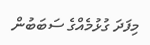މިފަދަ ގުޅުމެއްގެ ސަބަބުން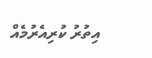އިތުރު ކުރިއެރުމެއް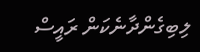ލިބިގެންދާނެކަން ރައީސް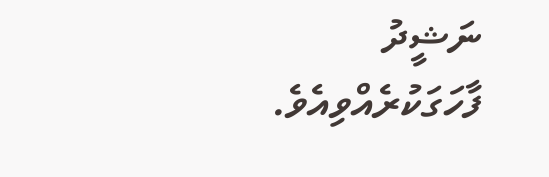ނަޝީދު ފާހަގަކުރެއްވިއެވެ.